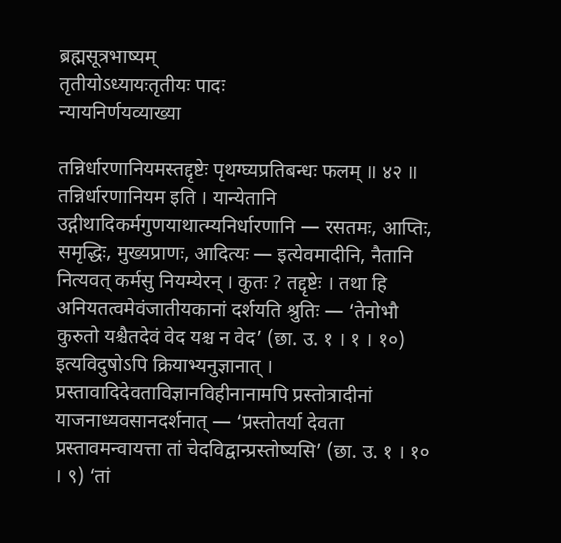ब्रह्मसूत्रभाष्यम्
तृतीयोऽध्यायःतृतीयः पादः
न्यायनिर्णयव्याख्या

तन्निर्धारणानियमस्तद्दृष्टेः पृथग्घ्यप्रतिबन्धः फलम् ॥ ४२ ॥
तन्निर्धारणानियम इति । यान्येतानि उद्गीथादिकर्मगुणयाथात्म्यनिर्धारणानि — रसतमः, आप्तिः, समृद्धिः, मुख्यप्राणः, आदित्यः — इत्येवमादीनि, नैतानि नित्यवत् कर्मसु नियम्येरन् । कुतः ? तद्दृष्टेः । तथा हि अनियतत्वमेवंजातीयकानां दर्शयति श्रुतिः — ‘तेनोभौ कुरुतो यश्चैतदेवं वेद यश्च न वेद’ (छा. उ. १ । १ । १०) इत्यविदुषोऽपि क्रियाभ्यनुज्ञानात् । प्रस्तावादिदेवताविज्ञानविहीनानामपि प्रस्तोत्रादीनां याजनाध्यवसानदर्शनात् — ‘प्रस्तोतर्या देवता प्रस्तावमन्वायत्ता तां चेदविद्वान्प्रस्तोष्यसि’ (छा. उ. १ । १० । ९) ‘तां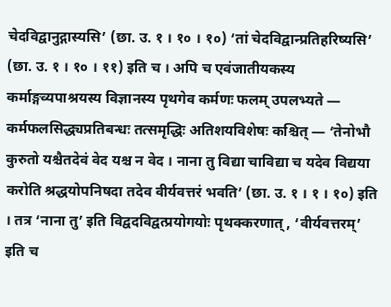चेदविद्वानुद्गास्यसि’ (छा. उ. १ । १० । १०) ‘तां चेदविद्वान्प्रतिहरिष्यसि’ (छा. उ. १ । १० । ११) इति च । अपि च एवंजातीयकस्य कर्माङ्गव्यपाश्रयस्य विज्ञानस्य पृथगेव कर्मणः फलम् उपलभ्यते — कर्मफलसिद्ध्यप्रतिबन्धः तत्समृद्धिः अतिशयविशेषः कश्चित् — ‘तेनोभौ कुरुतो यश्चैतदेवं वेद यश्च न वेद । नाना तु विद्या चाविद्या च यदेव विद्यया करोति श्रद्धयोपनिषदा तदेव वीर्यवत्तरं भवति’ (छा. उ. १ । १ । १०) इति । तत्र ‘नाना तु’ इति विद्वदविद्वत्प्रयोगयोः पृथक्करणात् , ‘वीर्यवत्तरम्’ इति च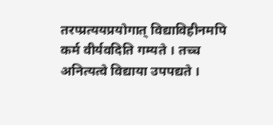तरप्प्रत्ययप्रयोगात् विद्याविहीनमपि कर्म वीर्यवदिति गम्यते । तच्च अनित्यत्वे विद्याया उपपद्यते ।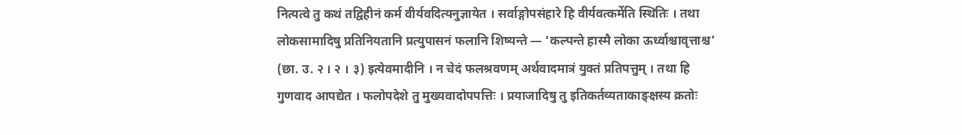नित्यत्वे तु कथं तद्विहीनं कर्म वीर्यवदित्यनुज्ञायेत । सर्वाङ्गोपसंहारे हि वीर्यवत्कर्मेति स्थितिः । तथा लोकसामादिषु प्रतिनियतानि प्रत्युपासनं फलानि शिष्यन्ते — ‘कल्पन्ते हास्मै लोका ऊर्ध्वाश्चावृत्ताश्च’ (छा. उ. २ । २ । ३) इत्येवमादीनि । न चेदं फलश्रवणम् अर्थवादमात्रं युक्तं प्रतिपत्तुम् । तथा हि गुणवाद आपद्येत । फलोपदेशे तु मुख्यवादोपपत्तिः । प्रयाजादिषु तु इतिकर्तव्यताकाङ्क्षस्य क्रतोः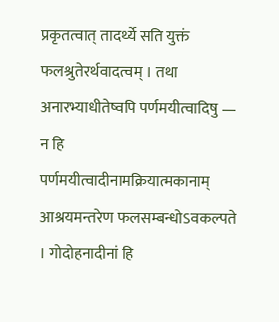प्रकृतत्वात् तादर्थ्ये सति युक्तं फलश्रुतेरर्थवादत्वम् । तथा अनारभ्याधीतेष्वपि पर्णमयीत्वादिषु — न हि पर्णमयीत्वादीनामक्रियात्मकानाम् आश्रयमन्तरेण फलसम्बन्धोऽवकल्पते । गोदोहनादीनां हि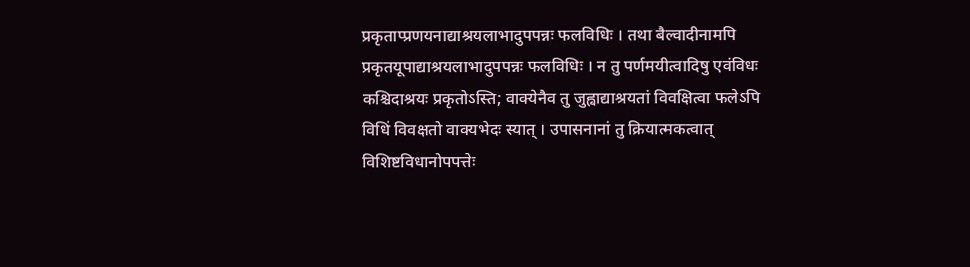प्रकृताप्प्रणयनाद्याश्रयलाभादुपपन्नः फलविधिः । तथा बैल्वादीनामपि प्रकृतयूपाद्याश्रयलाभादुपपन्नः फलविधिः । न तु पर्णमयीत्वादिषु एवंविधः कश्चिदाश्रयः प्रकृतोऽस्ति; वाक्येनैव तु जुह्वाद्याश्रयतां विवक्षित्वा फलेऽपि विधिं विवक्षतो वाक्यभेदः स्यात् । उपासनानां तु क्रियात्मकत्वात् विशिष्टविधानोपपत्तेः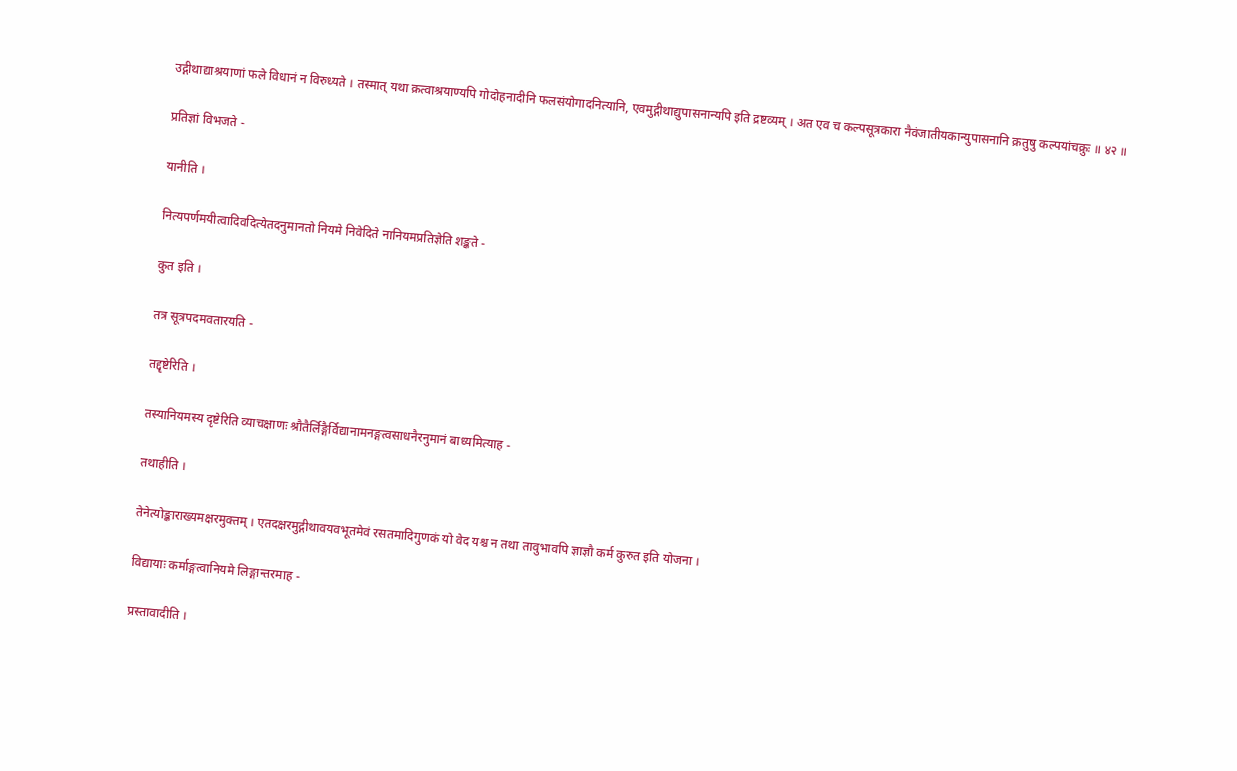उद्गीथाद्याश्रयाणां फले विधानं न विरुध्यते । तस्मात् यथा क्रत्वाश्रयाण्यपि गोदोहनादीनि फलसंयोगादनित्यानि, एवमुद्गीथाद्युपासनान्यपि इति द्रष्टव्यम् । अत एव च कल्पसूत्रकारा नैवंजातीयकान्युपासनानि क्रतुषु कल्पयांचक्रुः ॥ ४२ ॥

प्रतिज्ञां विभजते -

यानीति ।

नित्यपर्णमयीत्वादिवदित्येतदनुमानतो नियमे निवेदिते नानियमप्रतिज्ञेति शङ्कते -

कुत इति ।

तत्र सूत्रपदमवतारयति -

तद्दृष्टेरिति ।

तस्यानियमस्य दृष्टेरिति व्याचक्षाणः श्रौतैर्लिङ्गैर्विद्यानामनङ्गत्वसाधनैरनुमानं बाध्यमित्याह -

तथाहीति ।

तेनेत्योङ्काराख्यमक्षरमुक्तम् । एतदक्षरमुद्गीथावयवभूतमेवं रसतमादिगुणकं यो वेद यश्च न तथा तावुभावपि ज्ञाज्ञौ कर्म कुरुत इति योजना ।

विद्यायाः कर्माङ्गत्वानियमे लिङ्गान्तरमाह -

प्रस्तावादीति ।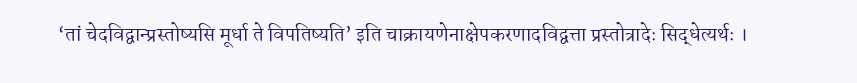‘तां चेदविद्वान्प्रस्तोष्यसि मूर्धा ते विपतिष्यति’ इति चाक्रायणेनाक्षेपकरणादविद्वत्ता प्रस्तोत्रादेः सिद्धेत्यर्थः ।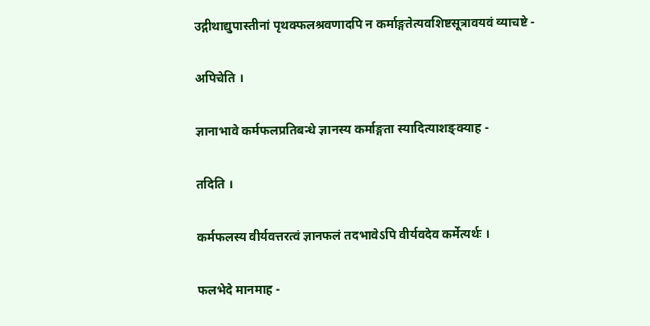उद्गीथाद्युपास्तीनां पृथक्फलश्रवणादपि न कर्माङ्गतेत्यवशिष्टसूत्रावयवं व्याचष्टे -

अपिचेति ।

ज्ञानाभावे कर्मफलप्रतिबन्धे ज्ञानस्य कर्माङ्गता स्यादित्याशङ्क्याह -

तदिति ।

कर्मफलस्य वीर्यवत्तरत्वं ज्ञानफलं तदभावेऽपि वीर्यवदेव कर्मेत्यर्थः ।

फलभेदे मानमाह -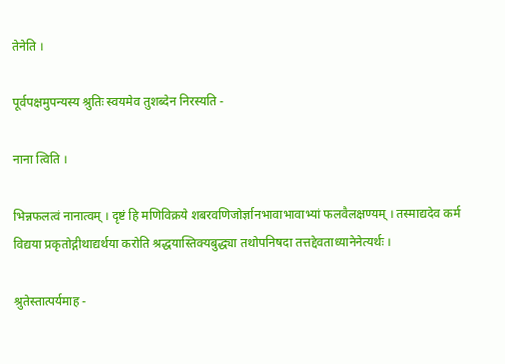तेनेति ।

पूर्वपक्षमुपन्यस्य श्रुतिः स्वयमेव तुशब्देन निरस्यति -

नाना त्विति ।

भिन्नफलत्वं नानात्वम् । दृष्टं हि मणिविक्रये शबरवणिजोर्ज्ञानभावाभावाभ्यां फलवैलक्षण्यम् । तस्माद्यदेव कर्म विद्यया प्रकृतोद्गीथाद्यर्थया करोति श्रद्धयास्तिक्यबुद्ध्या तथोपनिषदा तत्तद्देवताध्यानेनेत्यर्थः ।

श्रुतेस्तात्पर्यमाह -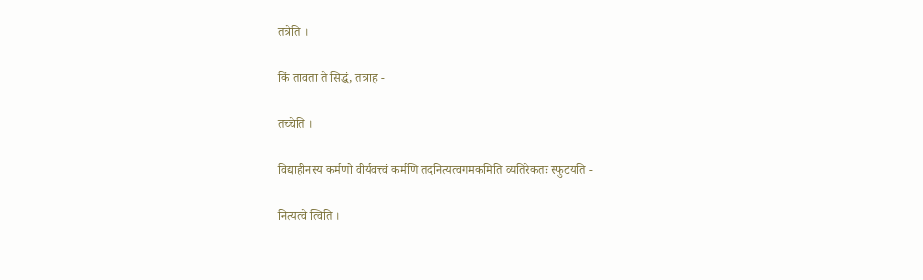तत्रेति ।

किं तावता ते सिद्धं, तत्राह -

तच्चेति ।

विद्याहीनस्य कर्मणो वीर्यवत्त्वं कर्मणि तदनित्यत्वगमकमिति व्यतिरेकतः स्फुटयति -

नित्यत्वे त्विति ।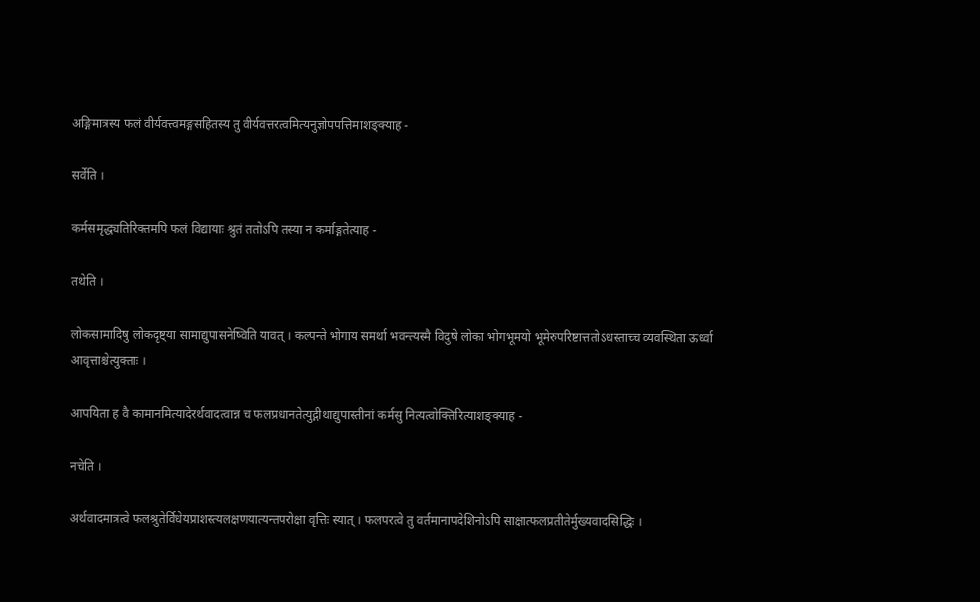अङ्गिमात्रस्य फलं वीर्यवत्त्वमङ्गसहितस्य तु वीर्यवत्तरत्वमित्यनुज्ञोपपत्तिमाशङ्क्याह -

सर्वेति ।

कर्मसमृद्ध्यतिरिक्तमपि फलं विद्यायाः श्रुतं ततोऽपि तस्या न कर्माङ्गतेत्याह -

तथेति ।

लोकसामादिषु लोकदृष्ट्या सामाद्युपासनेष्विति यावत् । कल्पन्ते भोगाय समर्था भवन्त्यस्मै विदुषे लोका भोगभूमयो भूमेरुपरिष्टात्ततोऽधस्ताच्च व्यवस्थिता ऊर्ध्वा आवृत्ताश्चेत्युक्ताः ।

आपयिता ह वै कामानमित्यादेरर्थवादत्वान्न च फलप्रधानतेत्युद्गीथाद्युपास्तीनां कर्मसु नित्यत्वोक्तिरित्याशङ्क्याह -

नचेति ।

अर्थवादमात्रत्वे फलश्रुतेर्विधेयप्राशस्त्यलक्षणयात्यन्तपरोक्षा वृत्तिः स्यात् । फलपरत्वे तु वर्तमानापदेशिनोऽपि साक्षात्फलप्रतीतेर्मुख्यवादसिद्धिः ।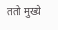ततो मुख्ये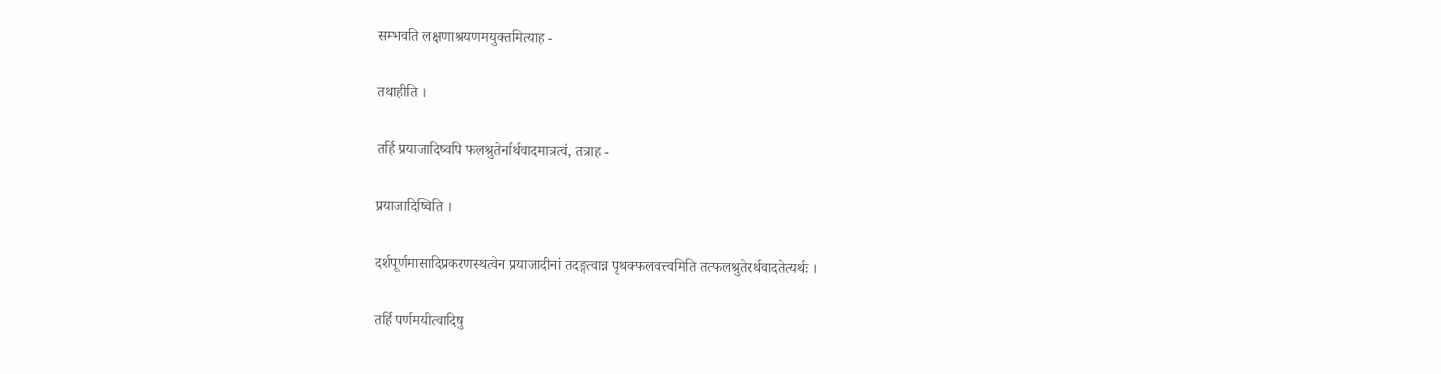सम्भवति लक्षणाश्रयणमयुक्तमित्याह -

तथाहीति ।

तर्हि प्रयाजादिष्वपि फलश्रुतेर्नार्थवादमात्रत्वं, तत्राह -

प्रयाजादिष्विति ।

दर्शपूर्णमासादिप्रकरणस्थत्वेन प्रयाजादीनां तदङ्गत्वान्न पृथक्फलवत्त्वमिति तत्फलश्रुतेरर्थवादतेत्यर्थः ।

तर्हि पर्णमयीत्वादिषु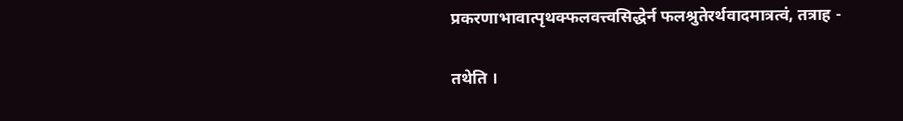प्रकरणाभावात्पृथक्फलवत्त्वसिद्धेर्न फलश्रुतेरर्थवादमात्रत्वं, तत्राह -

तथेति ।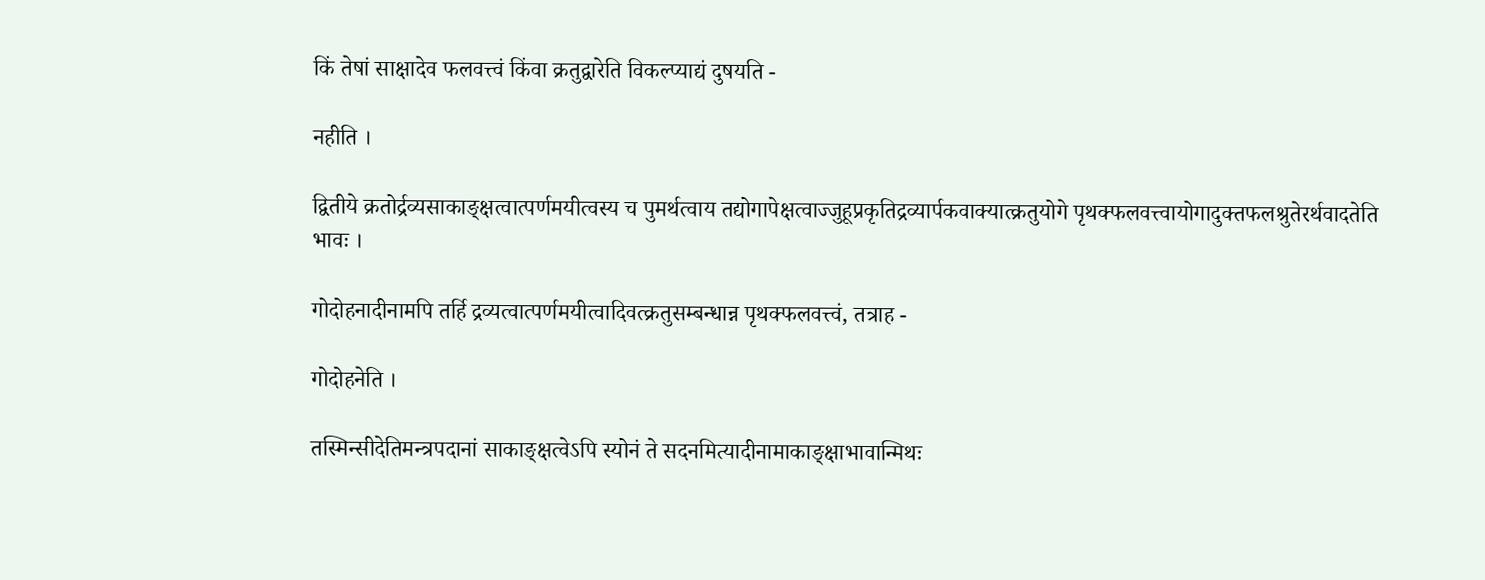किं तेषां साक्षादेव फलवत्त्वं किंवा क्रतुद्वारेति विकल्प्याद्यं दुषयति -

नहीति ।

द्वितीये क्रतोर्द्रव्यसाकाङ्क्षत्वात्पर्णमयीत्वस्य च पुमर्थत्वाय तद्योगापेक्षत्वाज्जुहूप्रकृतिद्रव्यार्पकवाक्यात्क्रतुयोगे पृथक्फलवत्त्वायोगादुक्तफलश्रुतेरर्थवादतेति भावः ।

गोदोहनादीनामपि तर्हि द्रव्यत्वात्पर्णमयीत्वादिवत्क्रतुसम्बन्धान्न पृथक्फलवत्त्वं, तत्राह -

गोदोहनेति ।

तस्मिन्सीदेतिमन्त्रपदानां साकाङ्क्षत्वेऽपि स्योनं ते सदनमित्यादीनामाकाङ्क्षाभावान्मिथः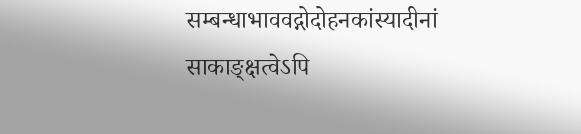सम्बन्धाभाववद्गोदोहनकांस्यादीनां साकाङ्क्षत्वेऽपि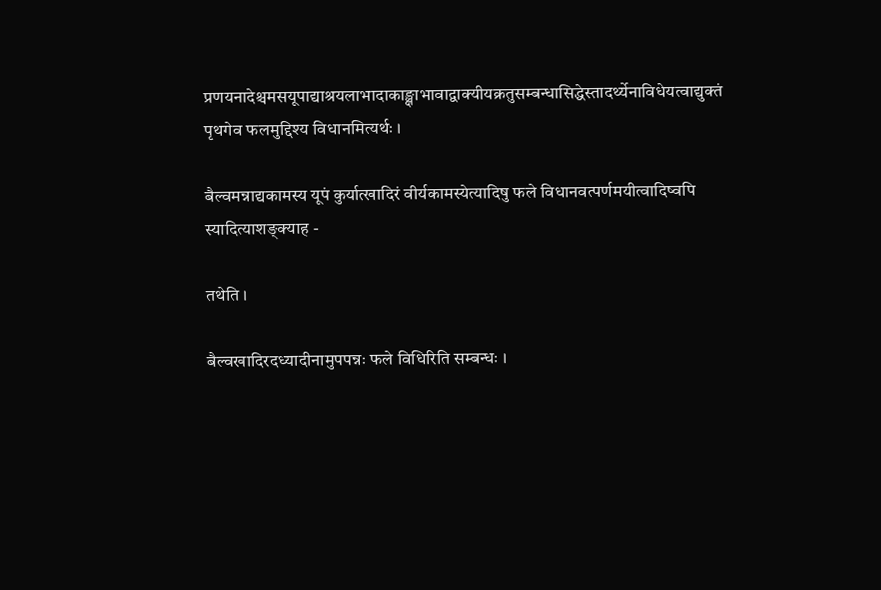प्रणयनादेश्चमसयूपाद्याश्रयलाभादाकाङ्क्षाभावाद्वाक्यीयक्रतुसम्बन्धासिद्धेस्तादर्थ्येनाविधेयत्वाद्युक्तं पृथगेव फलमुद्दिश्य विधानमित्यर्थः ।

बैल्वमन्नाद्यकामस्य यूपं कुर्यात्खादिरं वीर्यकामस्येत्यादिषु फले विधानवत्पर्णमयीत्वादिष्वपि स्यादित्याशङ्क्याह -

तथेति ।

बैल्वखादिरदध्यादीनामुपपन्नः फले विधिरिति सम्बन्धः ।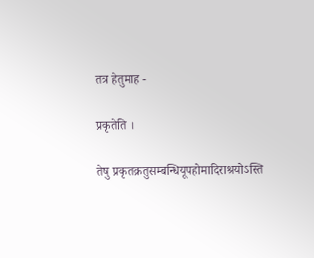तत्र हेतुमाह -

प्रकृतेति ।

तेषु प्रकृतक्रतुसम्बन्धियूपहोमादिराश्रयोऽस्ति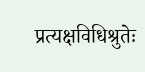प्रत्यक्षविधिश्रुतेः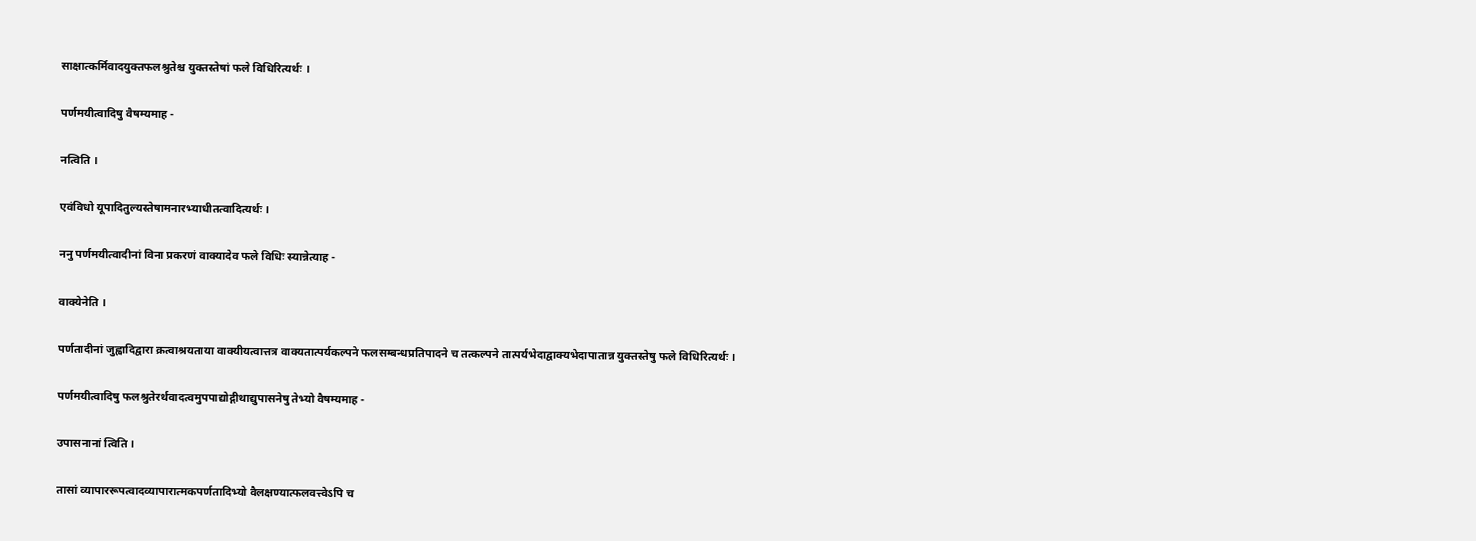साक्षात्कर्मिवादयुक्तफलश्रुतेश्च युक्तस्तेषां फले विधिरित्यर्थः ।

पर्णमयीत्वादिषु वैषम्यमाह -

नत्विति ।

एवंविधो यूपादितुल्यस्तेषामनारभ्याधीतत्वादित्यर्थः ।

ननु पर्णमयीत्वादीनां विना प्रकरणं वाक्यादेव फले विधिः स्यान्नेत्याह -

वाक्येनेति ।

पर्णतादीनां जुह्वादिद्वारा क्रत्वाश्रयताया वाक्यीयत्वात्तत्र वाक्यतात्पर्यकल्पने फलसम्बन्धप्रतिपादने च तत्कल्पने तात्पर्यभेदाद्वाक्यभेदापातान्न युक्तस्तेषु फले विधिरित्यर्थः ।

पर्णमयीत्वादिषु फलश्रुतेरर्थवादत्वमुपपाद्योद्गीथाद्युपासनेषु तेभ्यो वैषम्यमाह -

उपासनानां त्विति ।

तासां व्यापाररूपत्वादव्यापारात्मकपर्णतादिभ्यो वैलक्षण्यात्फलवत्त्वेऽपि च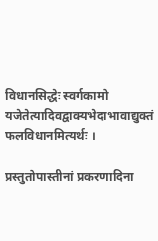विधानसिद्धेः स्वर्गकामो यजेतेत्यादिवद्वाक्यभेदाभावाद्युक्तं फलविधानमित्यर्थः ।

प्रस्तुतोपास्तीनां प्रकरणादिना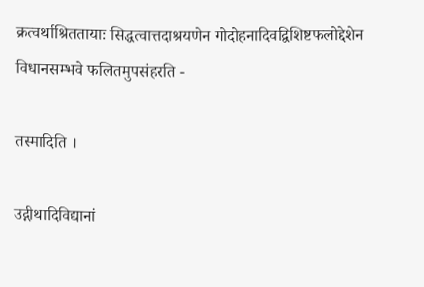क्रत्वर्थाश्रिततायाः सिद्धत्वात्तदाश्रयणेन गोदोहनादिवद्विशिष्टफलोद्देशेन विधानसम्भवे फलितमुपसंहरति -

तस्मादिति ।

उद्गीथादिविद्यानां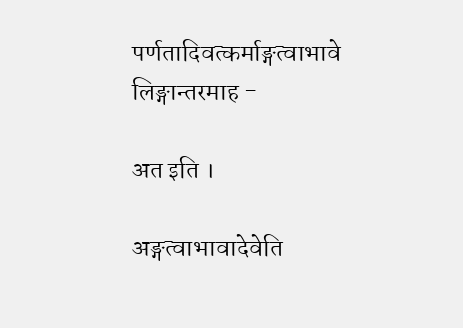पर्णतादिवत्कर्माङ्गत्वाभावे लिङ्गान्तरमाह -

अत इति ।

अङ्गत्वाभावादेवेति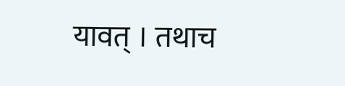यावत् । तथाच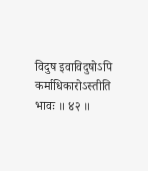विदुष इवाविदुषोऽपि कर्माधिकारोऽस्तीति भावः ॥ ४२ ॥